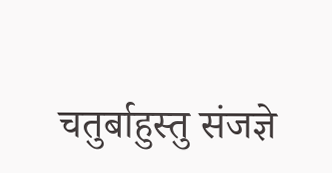चतुर्बाहुस्तु संजज्ञे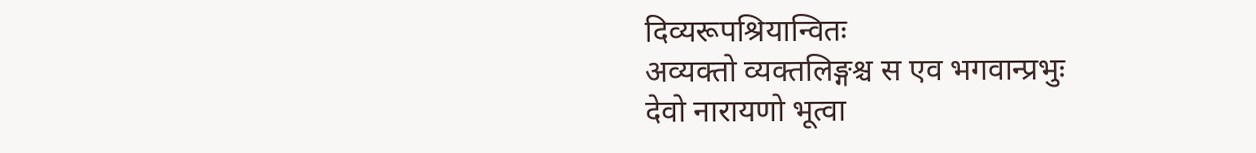दिव्यरूपश्रियान्वितः
अव्यक्तो व्यक्तलिङ्गश्च स एव भगवान्प्रभुः
देवो नारायणो भूत्वा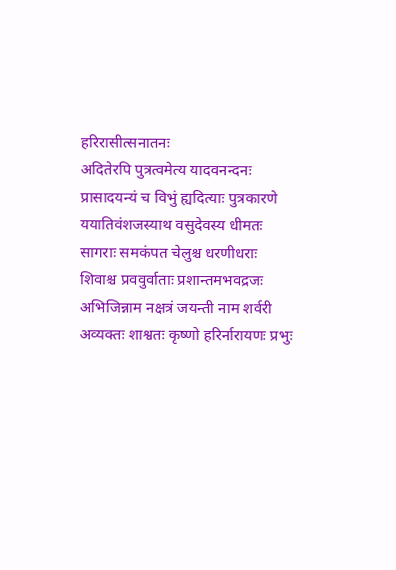हरिरासीत्सनातनः
अदितेरपि पुत्रत्वमेत्य यादवनन्दनः
प्रासादयन्यं च विभुं ह्यदित्याः पुत्रकारणे
ययातिवंशजस्याथ वसुदेवस्य धीमतः
सागराः समकंपत चेलुश्च धरणीधराः
शिवाश्च प्रववुर्वाताः प्रशान्तमभवद्रजः
अभिजिन्नाम नक्षत्रं जयन्ती नाम शर्वरी
अव्यक्तः शाश्वतः कृष्णो हरिर्नारायणः प्रभुः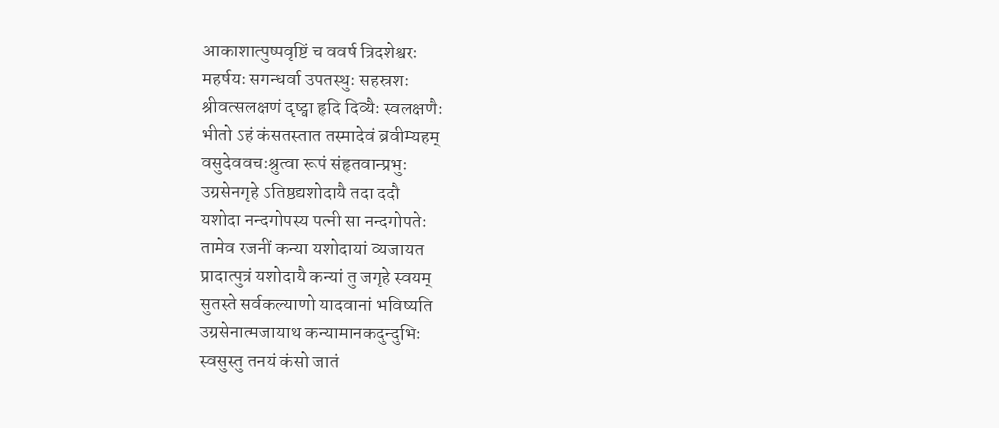आकाशात्पुष्पवृष्टिं च ववर्ष त्रिदशेश्वरः
महर्षयः सगन्धर्वा उपतस्थुः सहस्रशः
श्रीवत्सलक्षणं दृष्ट्वा हृदि दिव्यैः स्वलक्षणैः
भीतो ऽहं कंसतस्तात तस्मादेवं ब्रवीम्यहम्
वसुदेववचःश्रुत्वा रूपं संहृतवान्प्रभुः
उग्रसेनगृहे ऽतिष्ठद्यशोदायै तदा ददौ
यशोदा नन्दगोपस्य पत्नी सा नन्दगोपतेः
तामेव रजनीं कन्या यशोदायां व्यजायत
प्रादात्पुत्रं यशोदायै कन्यां तु जगृहे स्वयम्
सुतस्ते सर्वकल्याणो यादवानां भविष्यति
उग्रसेनात्मजायाथ कन्यामानकदुन्दुभिः
स्वसुस्तु तनयं कंसो जातं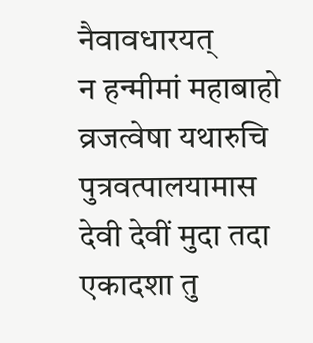नैवावधारयत्
न हन्मीमां महाबाहो व्रजत्वेषा यथारुचि
पुत्रवत्पालयामास देवी देवीं मुदा तदा
एकादशा तु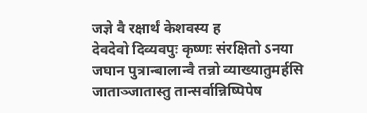जज्ञे वै रक्षार्थं केशवस्य ह
देवदेवो दिव्यवपुः कृष्णः संरक्षितो ऽनया
जघान पुत्रान्बालान्वै तन्नो व्याख्यातुमर्हसि
जाताञ्जातास्तु तान्सर्वान्निष्पिपेष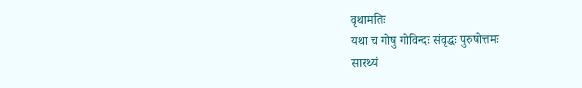वृथामतिः
यथा च गोषु गोविन्दः संवृद्धः पुरुषोत्तमः
सारथ्यं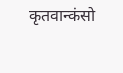कृतवान्कंसो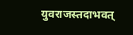युवराजस्तदाभवत्